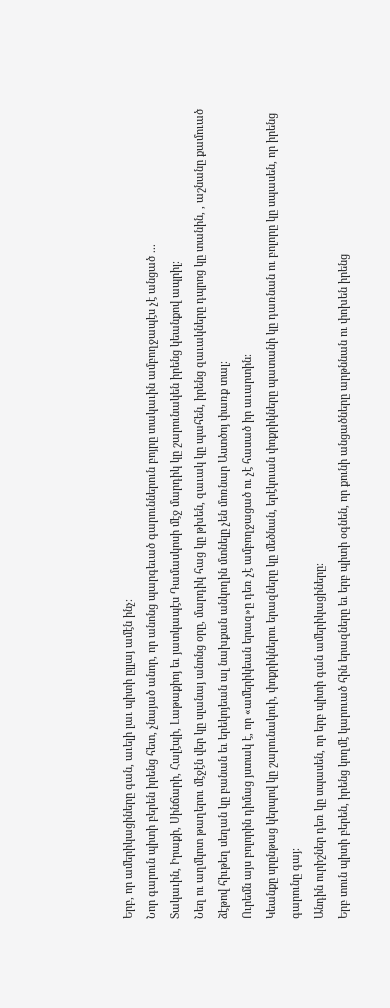Երբ, որ ամերիկացիները գան, աւելի լաւ պիտի ըլլայ ամէն ինչ։
Նոր գարուն պիտի բերեն իրենց հետ, չնայած անոր, որ անոնց պարգեւած գարուններուն բոյրը տակաւին ամբողջապէս չէ անցած ...
Տակաւին, Իրաքի, Սինճարի, Հալէպի, Լաթաքիոյ եւ յատկապէս Դամասկոսի մէջ մարդիկ կը շարունակեն իրենց կեանքով ապրիլ։
Նեղ ու աղմկոտ թաղերու մէջէն վեր կը սլանայ անոնց օրը, մարդիկ հաց կը թխեն, զաւակ կը պահեն, իրենց զաւակները դպրոց կը տանին, , աշնանը քամուած ձէթով հիւթեղ սեղան կը բանան եւ երեկոյեան ալ նախքան անկողին մտնելը չեն մոռնար Աստծոյ փառք տալ։
Ուրեմն այս բոլորին դիմաց յստակ է, որ «ամերիկեան երազ»ը դեռ չէ ամբողջացած ու չէ հասած իր աւարտին։
Կեանքը սրընթաց կերպով կը շարունակուի, փոքրիկներու երազները կը մեծնան, երէկուան փոքրիկները պատանի կը դառնան ու բոլորը կը սպասեն, որ իրենց գարունը գայ։
Անդին ուրիշներ դեռ կը սպասեն, որ երբ պիտի գան ամերիկացիները։
Երբ տուն պիտի բերեն, իրենց կողմէ կարուած հին երազները եւ երբ պիտի օգնեն, որ քունի անցածները արթննան ու փոխեն իրենց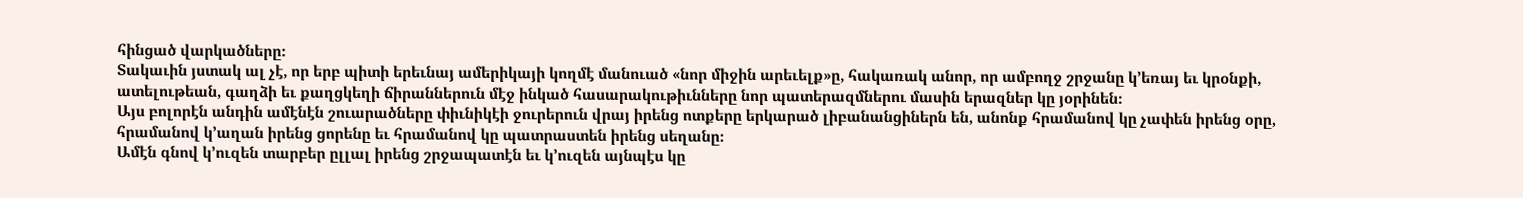հինցած վարկածները։
Տակաւին յստակ ալ չէ, որ երբ պիտի երեւնայ ամերիկայի կողմէ մանուած «նոր միջին արեւելք»ը, հակառակ անոր, որ ամբողջ շրջանը կ՚եռայ եւ կրօնքի, ատելութեան, գաղձի եւ քաղցկեղի ճիրաններուն մէջ ինկած հասարակութիւնները նոր պատերազմներու մասին երազներ կը յօրինեն։
Այս բոլորէն անդին ամէնէն շուարածները փիւնիկէի ջուրերուն վրայ իրենց ոտքերը երկարած լիբանանցիներն են, անոնք հրամանով կը չափեն իրենց օրը, հրամանով կ՚աղան իրենց ցորենը եւ հրամանով կը պատրաստեն իրենց սեղանը։
Ամէն գնով կ՚ուզեն տարբեր ըլլալ իրենց շրջապատէն եւ կ՚ուզեն այնպէս կը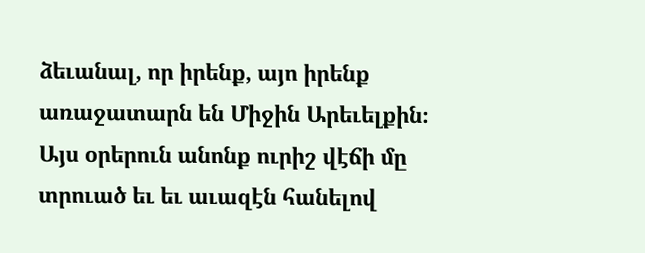ձեւանալ, որ իրենք, այո իրենք առաջատարն են Միջին Արեւելքին։
Այս օրերուն անոնք ուրիշ վէճի մը տրուած եւ եւ աւազէն հանելով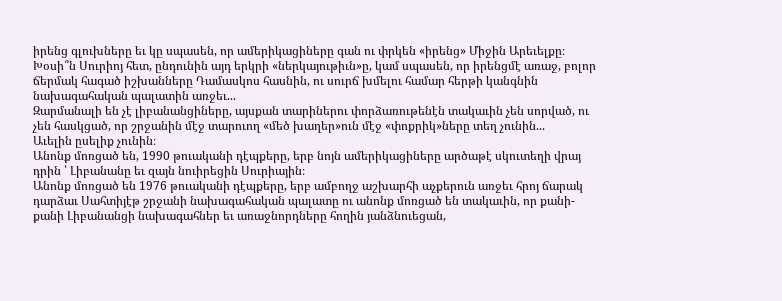իրենց գլուխները եւ կը սպասեն, որ ամերիկացիները գան ու փրկեն «իրենց» Միջին Արեւելքը։
Խօսի՞ն Սուրիոյ հետ, ընդունին այդ երկրի «ներկայութիւն»ը, կամ սպասեն, որ իրենցմէ առաջ, բոլոր ճերմակ հագած իշխանները Դամասկոս հասնին, ու սուրճ խմելու համար հերթի կանգնին նախագահական պալատին առջեւ...
Զարմանալի են չէ լիբանանցիները, այսքան տարիներու փորձառութենէն տակաւին չեն սորված, ու չեն հասկցած, որ շրջանին մէջ տարուող «մեծ խաղեր»ուն մէջ «փոքրիկ»ները տեղ չունին...
Աւելին ըսելիք չունին։
Անոնք մոռցած են, 1990 թուականի դէպքերը, երբ նոյն ամերիկացիները արծաթէ սկուտեղի վրայ դրին ՝ Լիբանանը եւ զայն նուիրեցին Սուրիային։
Անոնք մոռցած են 1976 թուականի դէպքերը, երբ ամբողջ աշխարհի աչքերուն առջեւ հրոյ ճարակ դարձաւ Սահտիյէթ շրջանի նախագահական պալատը ու անոնք մոռցած են տակաւին, որ քանի-քանի Լիբանանցի նախագահներ եւ առաջնորդները հողին յանձնուեցան,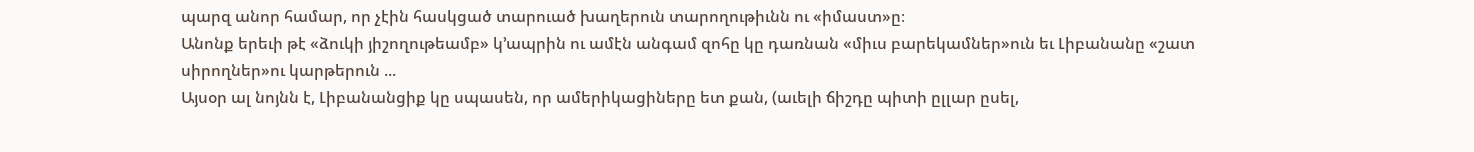պարզ անոր համար, որ չէին հասկցած տարուած խաղերուն տարողութիւնն ու «իմաստ»ը։
Անոնք երեւի թէ «ձուկի յիշողութեամբ» կ՚ապրին ու ամէն անգամ զոհը կը դառնան «միւս բարեկամներ»ուն եւ Լիբանանը «շատ սիրողներ»ու կարթերուն ...
Այսօր ալ նոյնն է, Լիբանանցիք կը սպասեն, որ ամերիկացիները ետ քան, (աւելի ճիշդը պիտի ըլլար ըսել,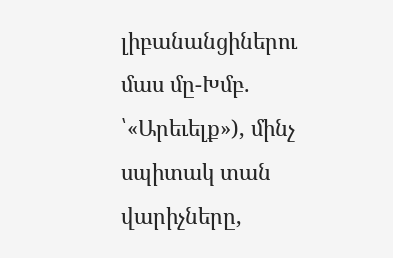լիբանանցիներու մաս մը-Խմբ. ՝«Արեւելք»), մինչ սպիտակ տան վարիչները,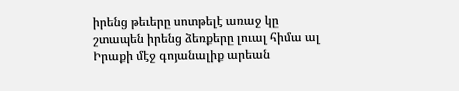իրենց թեւերը սոտթելէ առաջ կը շտապեն իրենց ձեռքերը լուալ հիմա ալ Իրաքի մէջ գոյանալիք արեան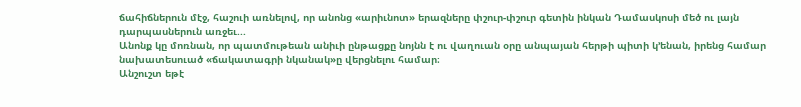ճահիճներուն մէջ, հաշուի առնելով, որ անոնց «արիւնոտ» երազները փշուր-փշուր գետին ինկան Դամասկոսի մեծ ու լայն դարպասներուն առջեւ...
Անոնք կը մոռնան, որ պատմութեան անիւի ընթացքը նոյնն է ու վաղուան օրը անպայան հերթի պիտի կ՚ենան, իրենց համար նախատեսուած «ճակատագրի նկանակ»ը վերցնելու համար։
Անշուշտ եթէ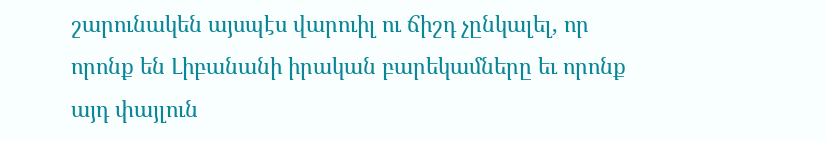շարունակեն այսպէս վարուիլ ու ճիշդ չընկալել, որ որոնք են Լիբանանի իրական բարեկամները եւ որոնք այդ փայլուն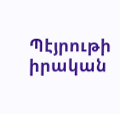Պէյրութի իրական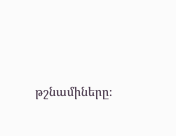թշնամիները։